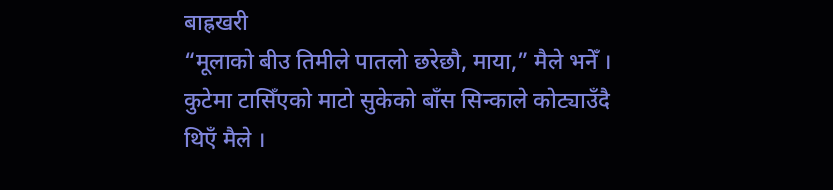बाह्रखरी
“मूलाको बीउ तिमीले पातलो छरेछौ, माया,” मैले भनेँ । कुटेमा टासिँएको माटो सुकेको बाँस सिन्काले कोट्याउँदै थिएँ मैले ।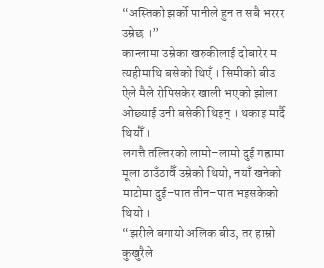“अस्तिको झर्को पानीले हुन त सबै भररर उम्रेछ ।”
कान्लामा उम्रेका खरुकीलाई दोबारेर म त्यहीमाथि बसेको थिएँ । सिमीको बीउ ऐले मैले रोपिसकेर खाली भएको झोला ओछ्याई उनी बसेकी थिइन् । थकाइ मार्दै थियौँ ।
लगत्तै तल्तिरको लामो–लामो दुई गह्रामा मूला ठाउँठावैँ उम्रेको थियो, नयाँ खनेको माटोमा दुई–पात तीन–पात भइसकेको थियो ।
“झरीले बगायो अलिक बीउ, तर हाम्रो कुखुरैले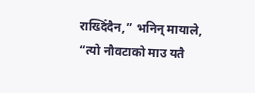राख्दिँदैन,” भनिन् मायाले, “त्यो नौवटाको माउ यतै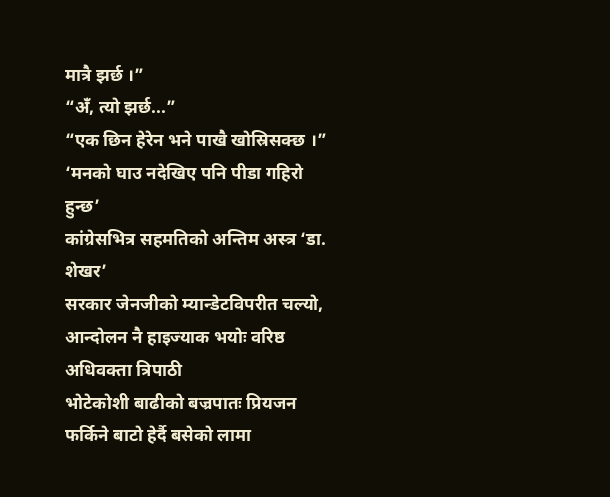मात्रै झर्छ ।”
“अँ, त्यो झर्छ...”
“एक छिन हेरेन भने पाखै खोस्रिसक्छ ।”
‘मनको घाउ नदेखिए पनि पीडा गहिरो हुन्छ’
कांग्रेसभित्र सहमतिको अन्तिम अस्त्र ‘डा. शेखर’
सरकार जेनजीको म्यान्डेटविपरीत चल्यो, आन्दोलन नै हाइज्याक भयोः वरिष्ठ अधिवक्ता त्रिपाठी
भोटेकोशी बाढीको बज्रपातः प्रियजन फर्किने बाटो हेर्दै बसेको लामा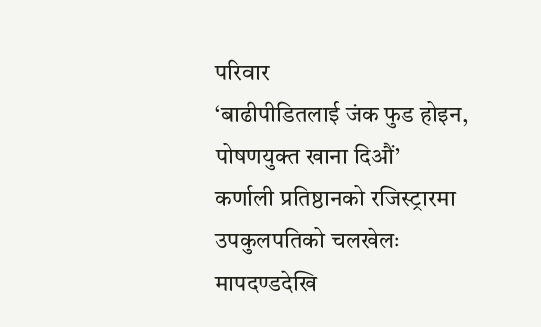परिवार
‘बाढीपीडितलाई जंक फुड होइन, पोषणयुक्त खाना दिऔं’
कर्णाली प्रतिष्ठानको रजिस्ट्रारमा उपकुलपतिको चलखेलः मापदण्डदेखि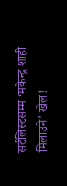सर्टलिस्टसम्म ‘मकेन्द्र शाही मिलाउने’ खेल!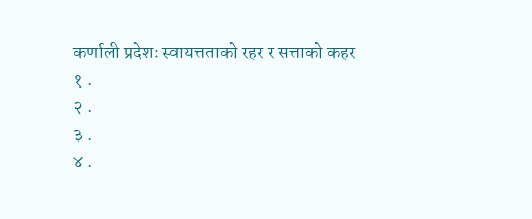कर्णाली प्रदेशः स्वायत्तताको रहर र सत्ताको कहर
१ .
२ .
३ .
४ .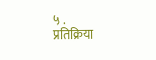५ .
प्रतिक्रिया